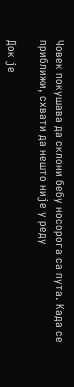Човек покушава да склони бебу носорога са пута. Када се приближи, схвати да нешто није у реду

Док је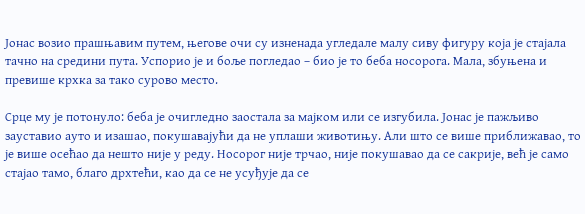Јонас возио прашњавим путем, његове очи су изненада угледале малу сиву фигуру која је стајала тачно на средини пута. Успорио је и боље погледао – био је то беба носорога. Мала, збуњена и превише крхка за тако сурово место.

Срце му је потонуло: беба је очигледно заостала за мајком или се изгубила. Јонас је пажљиво зауставио ауто и изашао, покушавајући да не уплаши животињу. Али што се више приближавао, то је више осећао да нешто није у реду. Носорог није трчао, није покушавао да се сакрије, већ је само стајао тамо, благо дрхтећи, као да се не усуђује да се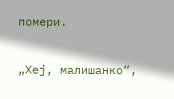помери.

„Хеј, малишанко“,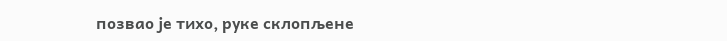позвао је тихо, руке склопљене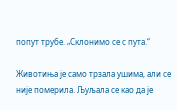попут трубе. „Склонимо се с пута.“

Животиња је само трзала ушима, али се није померила. Љуљала се као да је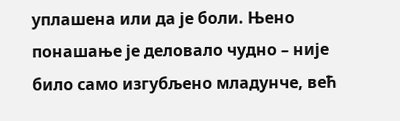уплашена или да је боли. Њено понашање је деловало чудно – није било само изгубљено младунче, већ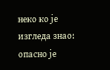неко ко је изгледа знао: опасно је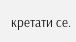кретати се.